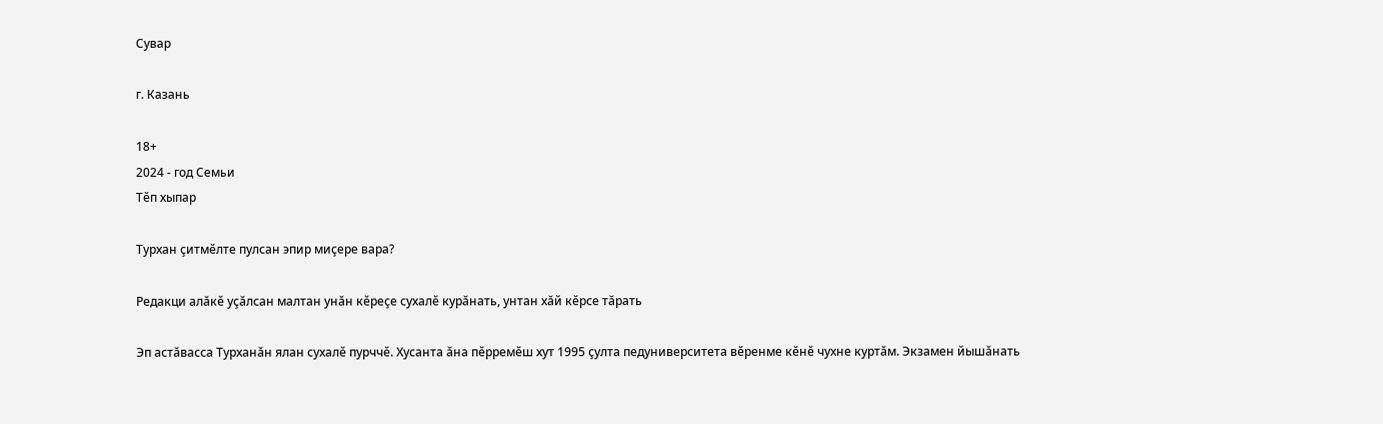Сувар

г. Казань

18+
2024 - год Семьи
Тӗп хыпар

Турхан çитмӗлте пулсан эпир миçере вара?

Редакци алăкӗ уçăлсан малтан унăн кӗреçе сухалӗ курăнать, унтан хăй кӗрсе тăрать

Эп астăвасса Турханăн ялан сухалӗ пурччӗ. Хусанта ăна пӗрремӗш хут 1995 çулта педуниверситета вӗренме кӗнӗ чухне куртăм. Экзамен йышăнать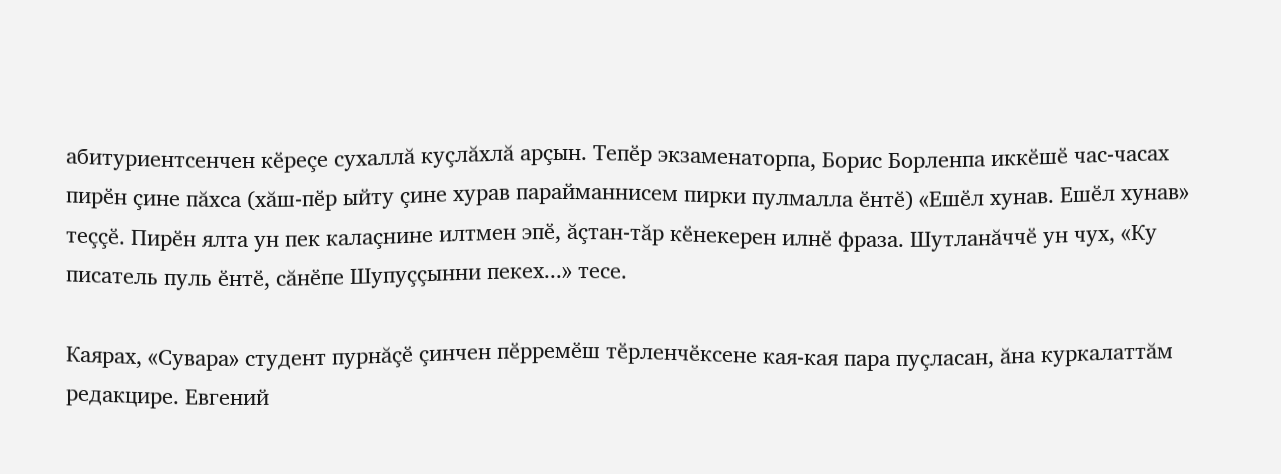абитуриентсенчен кӗреçе сухаллă куçлăхлă арçын. Тепӗр экзаменаторпа, Борис Борленпа иккӗшӗ час-часах пирӗн çине пăхса (хăш-пӗр ыйту çине хурав парайманнисем пирки пулмалла ӗнтӗ) «Ешӗл хунав. Ешӗл хунав» теççӗ. Пирӗн ялта ун пек калаçнине илтмен эпӗ, ăçтан-тăр кӗнекерен илнӗ фраза. Шутланăччӗ ун чух, «Ку писатель пуль ӗнтӗ, сăнӗпе Шупуççынни пекех...» тесе.

Каярах, «Сувара» студент пурнăçӗ çинчен пӗрремӗш тӗрленчӗксене кая-кая пара пуçласан, ăна куркалаттăм редакцире. Евгений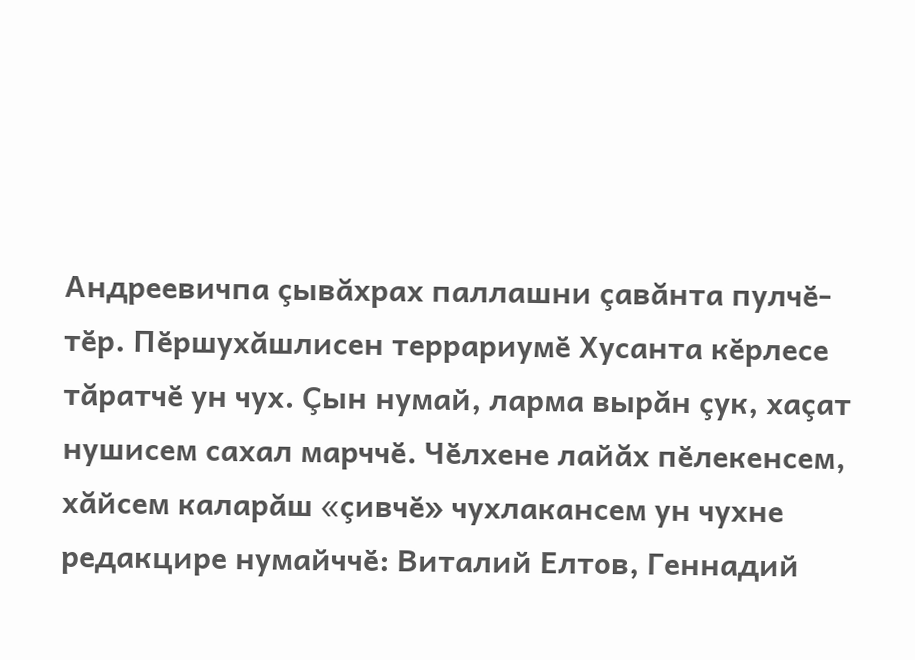Андреевичпа çывăхрах паллашни çавăнта пулчӗ-тӗр. Пӗршухăшлисен террариумӗ Хусанта кӗрлесе тăратчӗ ун чух. Çын нумай, ларма вырăн çук, хаçат нушисем сахал марччӗ. Чӗлхене лайăх пӗлекенсем, хăйсем каларăш «çивчӗ» чухлакансем ун чухне редакцире нумайччӗ: Виталий Елтов, Геннадий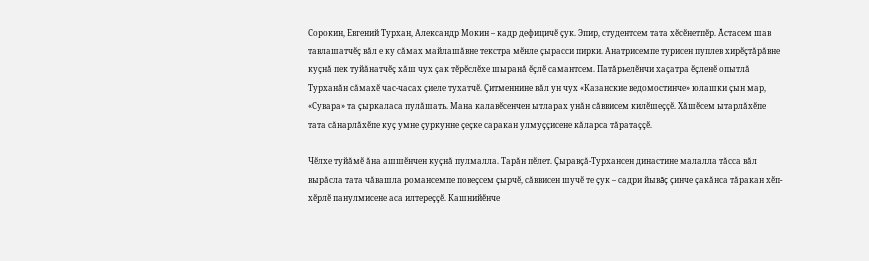Сорокин, Евгений Турхан, Александр Мокин – кадр дефицичӗ çук. Эпир, студентсем тата хӗсӗнетпӗр. Ăстасем шав тавлашатчӗç вăл е ку сăмах майлашăвне текстра мӗнле çырасси пирки. Анатрисемпе турисен пуплев хирӗçтăрăвне куçнă пек туйăнатчӗç хăш чух çак тӗрӗслӗхе шыранă ӗçлӗ самантсем. Патăрьелӗнчи хаçатра ӗçленӗ опытлă Турханăн сăмахӗ час-часах çиеле тухатчӗ. Çитменнине вăл ун чух «Казанские ведомостинче» юлашки çын мар, «Сувара» та çыркаласа пулăшать. Мана калавӗсенчен ытларах унăн сăввисем килӗшеççӗ. Хăшӗсем ытарлăхӗпе тата сăнарлăхӗпе куç умне çуркунне çеçке саракан улмуççисене кăларса тăратаççӗ.

Чӗлхе туйăмӗ ăна ашшӗнчен куçнă пулмалла. Тарăн пӗлет. Çыравçă-Турхансен династине малалла тăсса вăл вырăсла тата чăвашла романсемпе повеçсем çырчӗ, сăввисен шучӗ те çук – садри йывăç çинче çакăнса тăракан хӗп-хӗрлӗ панулмисене аса илтереççӗ. Кашнийӗнче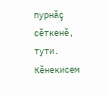пурнăç сӗткенӗ, тути. Кӗнекисем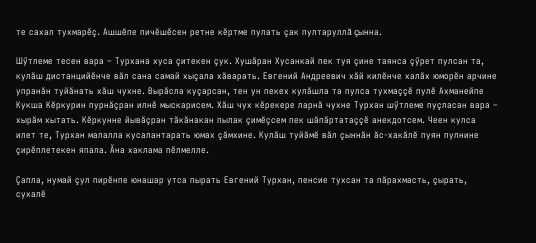те сахал тухмарӗç. Ашшӗпе пичӗшӗсен ретне кӗртме пулать çак пултаруллă çынна.

Шӳтлеме тесен вара – Турхана хуса çитекен çук. Хушăран Хусанкай пек туя çине таянса çӳрет пулсан та, кулăш дистанцийӗнче вăл сана самай хыçала хăварать. Евгений Андреевич хăй килӗнче халăх юморӗн арчине упранăн туйăнать хăш чухне. Вырăсла куçарсан, тен ун пекех кулăшла та пулса тухмаççӗ пулӗ Ахманейпе Кукша Кӗркурин пурнăçран илнӗ мыскарисем. Хăш чух кӗрекере ларнă чухне Турхан шӳтлеме пуçласан вара – хырăм хытать. Кӗркунне йывăçран тăкăнакан пылак çимӗçсем пек шăпăртатаççӗ анекдотсем. Чеен кулса илет те, Турхан малалла кусалантарать юмах çăмхине. Кулăш туйăмӗ вăл çыннăн ăс-хакăлӗ пуян пулнине çирӗплетекен япала. Ăна хаклама пӗлмелле.

Çапла, нумай çул пирӗнпе юнашар утса пырать Евгений Турхан, пенсие тухсан та пăрахмасть, çырать, сухалӗ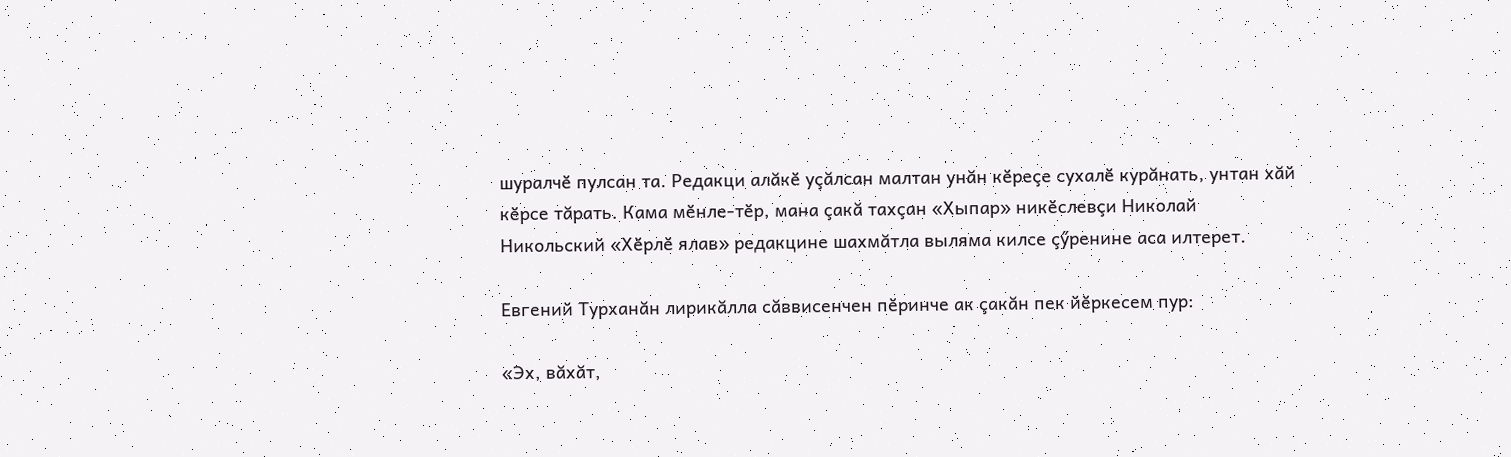шуралчӗ пулсан та. Редакци алăкӗ уçăлсан малтан унăн кӗреçе сухалӗ курăнать, унтан хăй кӗрсе тăрать. Кама мӗнле-тӗр, мана çакă тахçан «Хыпар» никӗслевçи Николай Никольский «Хӗрлӗ ялав» редакцине шахмăтла выляма килсе çӳренине аса илтерет.

Евгений Турханăн лирикăлла сăввисенчен пӗринче ак çакăн пек йӗркесем пур:

«Эх, вăхăт,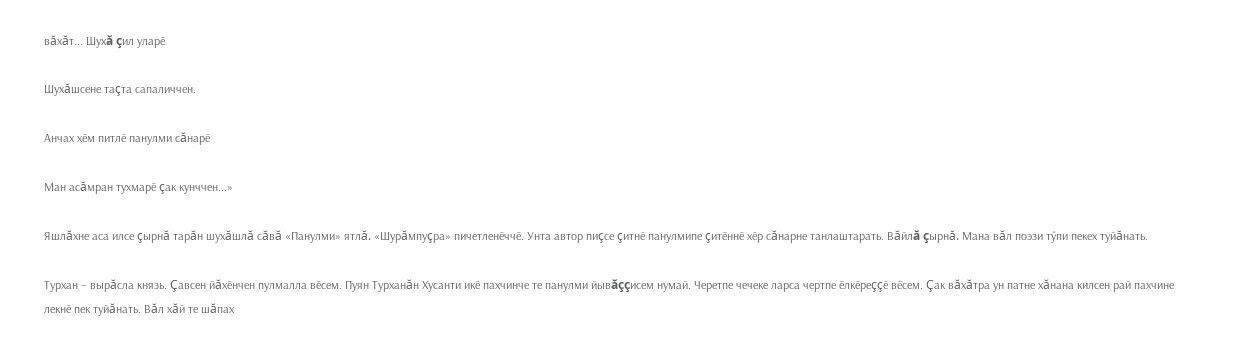вăхăт... Шухă çил уларӗ

Шухăшсене таçта сапаличчен.

Анчах хӗм питлӗ панулми сăнарӗ

Ман асăмран тухмарӗ çак кунччен...»

Яшлăхне аса илсе çырнă тарăн шухăшлă сăвă «Панулми» ятлă. «Шурăмпуçра» пичетленӗччӗ. Унта автор пиçсе çитнӗ панулмипе çитӗннӗ хӗр сăнарне танлаштарать. Вăйлă çырнă. Мана вăл поэзи тӳпи пекех туйăнать.

Турхан – вырăсла князь. Çавсен йăхӗнчен пулмалла вӗсем. Пуян Турханăн Хусанти икӗ пахчинче те панулми йывăççисем нумай. Черетпе чечеке ларса чертпе ӗлкӗреççӗ вӗсем. Çак вăхăтра ун патне хăнана килсен рай пахчине лекнӗ пек туйăнать. Вăл хăй те шăпах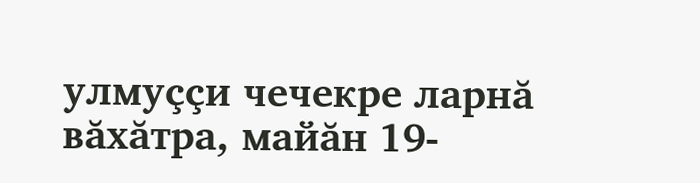улмуççи чечекре ларнă вăхăтра, майăн 19-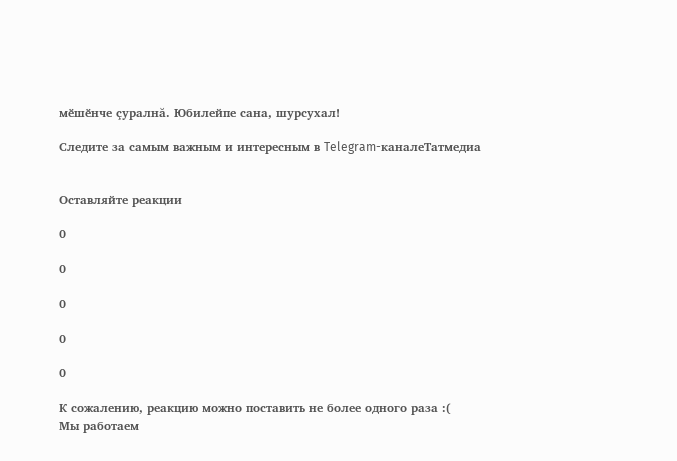мӗшӗнче çуралнă. Юбилейпе сана, шурсухал!

Следите за самым важным и интересным в Telegram-каналеТатмедиа


Оставляйте реакции

0

0

0

0

0

К сожалению, реакцию можно поставить не более одного раза :(
Мы работаем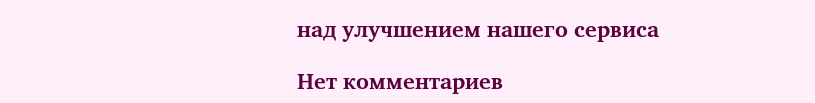над улучшением нашего сервиса

Нет комментариев